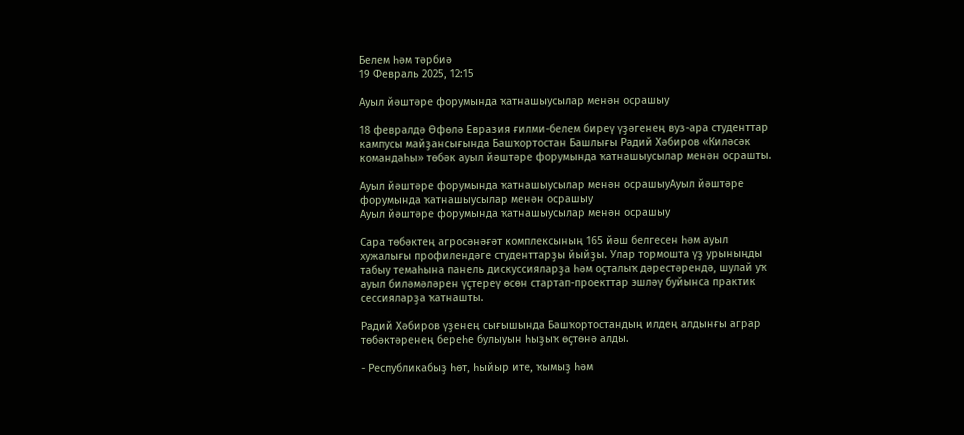Белем һәм тәрбиә
19 Февраль 2025, 12:15

Ауыл йәштәре форумында ҡатнашыусылар менән осрашыу

18 февралдә Өфөлә Евразия ғилми-белем биреү үҙәгенең вуз-ара студенттар кампусы майҙансығында Башҡортостан Башлығы Радий Хәбиров «Киләсәк командаһы» төбәк ауыл йәштәре форумында ҡатнашыусылар менән осрашты.

Ауыл йәштәре форумында ҡатнашыусылар менән осрашыуАуыл йәштәре форумында ҡатнашыусылар менән осрашыу
Ауыл йәштәре форумында ҡатнашыусылар менән осрашыу

Сара төбәктең агросәнәғәт комплексының 165 йәш белгесен һәм ауыл хужалығы профилендәге студенттарҙы йыйҙы. Улар тормошта үҙ урыныңды табыу темаһына панель дискуссияларҙа һәм оҫталыҡ дәрестәрендә, шулай уҡ ауыл биләмәләрен үҫтереү өсөн стартап-проекттар эшләү буйынса практик сессияларҙа ҡатнашты.

Радий Хәбиров үҙенең сығышында Башҡортостандың илдең алдынғы аграр төбәктәренең береһе булыуын һыҙыҡ өҫтөнә алды.

- Республикабыҙ һөт, һыйыр ите, ҡымыҙ һәм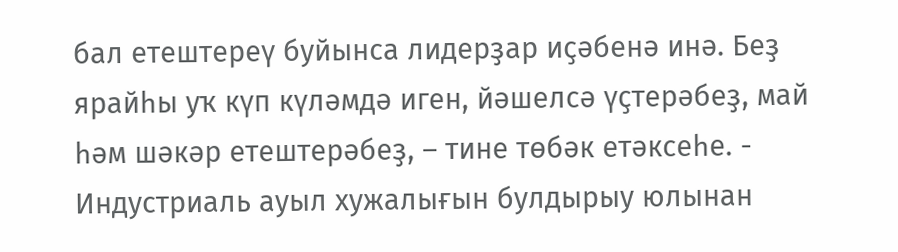бал етештереү буйынса лидерҙар иҫәбенә инә. Беҙ ярайһы уҡ күп күләмдә иген, йәшелсә үҫтерәбеҙ, май һәм шәкәр етештерәбеҙ, – тине төбәк етәксеһе. - Индустриаль ауыл хужалығын булдырыу юлынан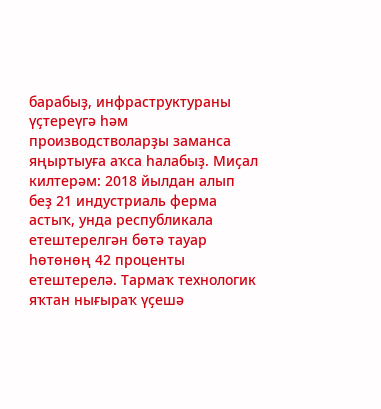барабыҙ, инфраструктураны үҫтереүгә һәм производстволарҙы заманса яңыртыуға аҡса һалабыҙ. Миҫал килтерәм: 2018 йылдан алып беҙ 21 индустриаль ферма астыҡ, унда республикала етештерелгән бөтә тауар һөтөнөң 42 проценты етештерелә. Тармаҡ технологик яҡтан нығыраҡ үҫешә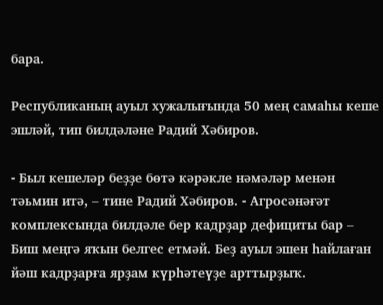бара.

Республиканың ауыл хужалығында 50 мең самаһы кеше эшләй, тип билдәләне Радий Хәбиров.

- Был кешеләр беҙҙе бөтә кәрәкле нәмәләр менән тәьмин итә, – тине Радий Хәбиров. - Агросәнәғәт комплексында билдәле бер кадрҙар дефициты бар – Биш меңгә яҡын белгес етмәй. Беҙ ауыл эшен һайлаған йәш кадрҙарға ярҙам күрһәтеүҙе арттырҙыҡ.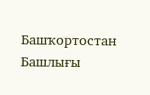Башҡортостан Башлығы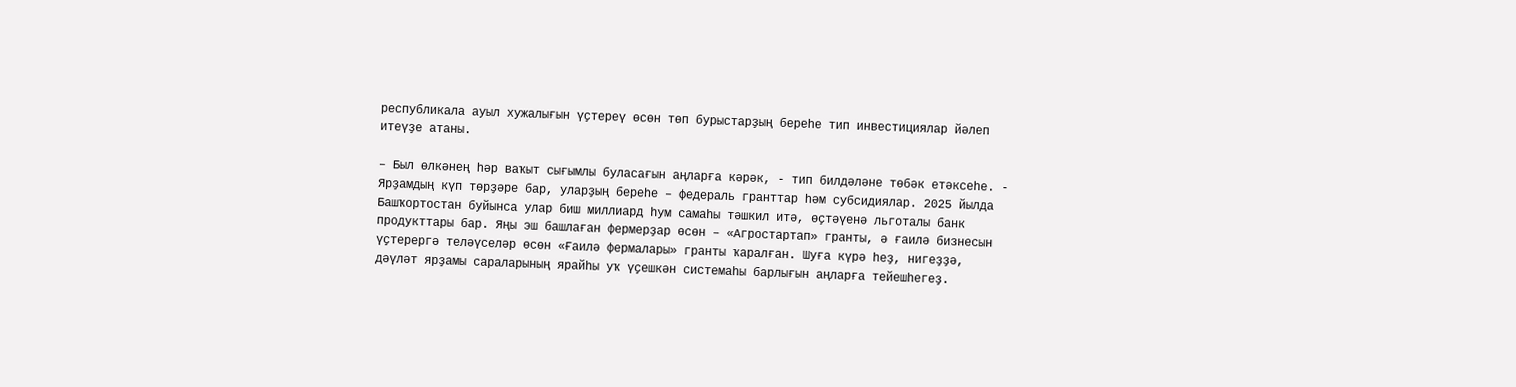республикала ауыл хужалығын үҫтереү өсөн төп бурыстарҙың береһе тип инвестициялар йәлеп итеүҙе атаны.

– Был өлкәнең һәр ваҡыт сығымлы буласағын аңларға кәрәк, - тип билдәләне төбәк етәксеһе. - Ярҙамдың күп төрҙәре бар, уларҙың береһе – федераль гранттар һәм субсидиялар. 2025 йылда Башҡортостан буйынса улар биш миллиард һум самаһы тәшкил итә, өҫтәүенә льготалы банк продукттары бар. Яңы эш башлаған фермерҙар өсөн – «Агростартап» гранты, ә ғаилә бизнесын үҫтерергә теләүселәр өсөн «Ғаилә фермалары» гранты ҡаралған. Шуға күрә һеҙ, нигеҙҙә, дәүләт ярҙамы сараларының ярайһы уҡ үҫешкән системаһы барлығын аңларға тейешһегеҙ.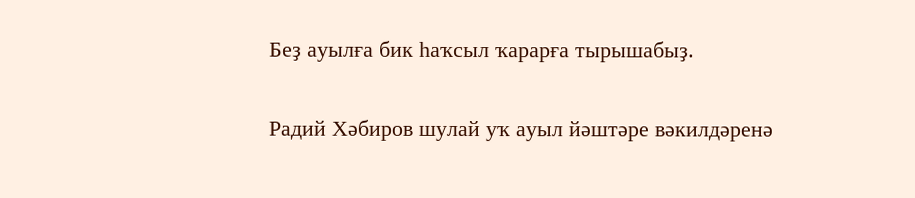Беҙ ауылға бик һаҡсыл ҡарарға тырышабыҙ.

Радий Хәбиров шулай уҡ ауыл йәштәре вәкилдәренә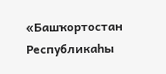«Башҡортостан Республикаһы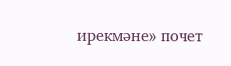ирекмәне» почет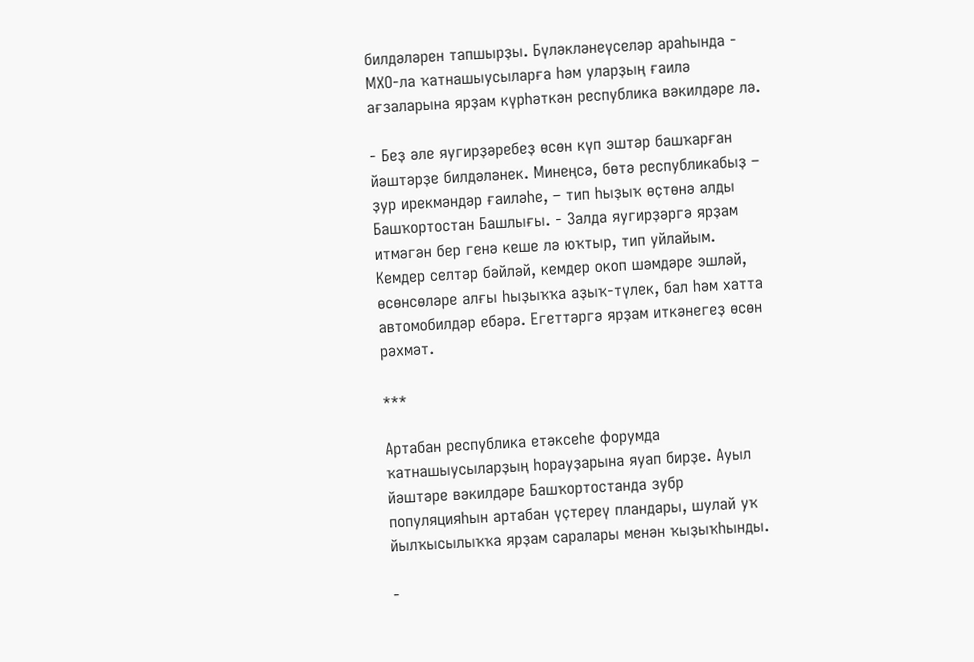билдәләрен тапшырҙы. Бүләкләнеүселәр араһында - МХО-ла ҡатнашыусыларға һәм уларҙың ғаилә ағзаларына ярҙам күрһәткән республика вәкилдәре лә.

- Беҙ әле яугирҙәребеҙ өсөн күп эштәр башҡарған йәштәрҙе билдәләнек. Минеңсә, бөтә республикабыҙ – ҙур ирекмәндәр ғаиләһе, – тип һыҙыҡ өҫтөнә алды Башҡортостан Башлығы. - Залда яугирҙәргә ярҙам итмәгән бер генә кеше лә юҡтыр, тип уйлайым. Кемдер селтәр бәйләй, кемдер окоп шәмдәре эшләй, өсөнсөләре алғы һыҙыҡҡа аҙыҡ-түлек, бал һәм хатта автомобилдәр ебәрә. Егеттәргә ярҙам иткәнегеҙ өсөн рәхмәт.

***

Артабан республика етәксеһе форумда ҡатнашыусыларҙың һорауҙарына яуап бирҙе. Ауыл йәштәре вәкилдәре Башҡортостанда зубр популяцияһын артабан үҫтереү пландары, шулай уҡ йылҡысылыҡҡа ярҙам саралары менән ҡыҙыҡһынды.

-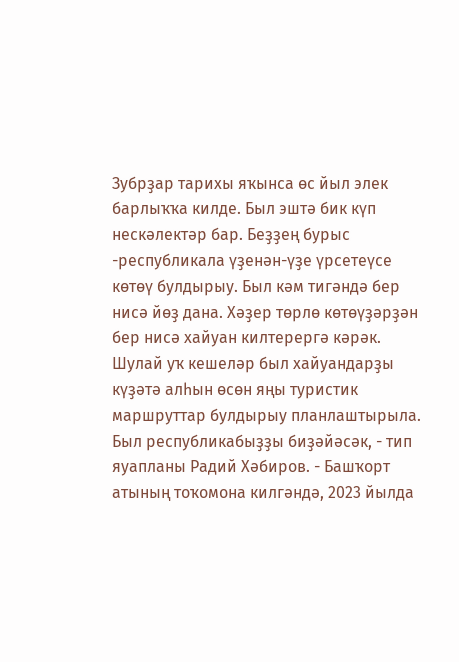Зубрҙар тарихы яҡынса өс йыл элек барлыҡҡа килде. Был эштә бик күп нескәлектәр бар. Беҙҙең бурыс -республикала үҙенән-үҙе үрсетеүсе көтөү булдырыу. Был кәм тигәндә бер нисә йөҙ дана. Хәҙер төрлө көтөүҙәрҙән бер нисә хайуан килтерергә кәрәк. Шулай уҡ кешеләр был хайуандарҙы күҙәтә алһын өсөн яңы туристик маршруттар булдырыу планлаштырыла. Был республикабыҙҙы биҙәйәсәк, - тип яуапланы Радий Хәбиров. - Башҡорт атының тоҡомона килгәндә, 2023 йылда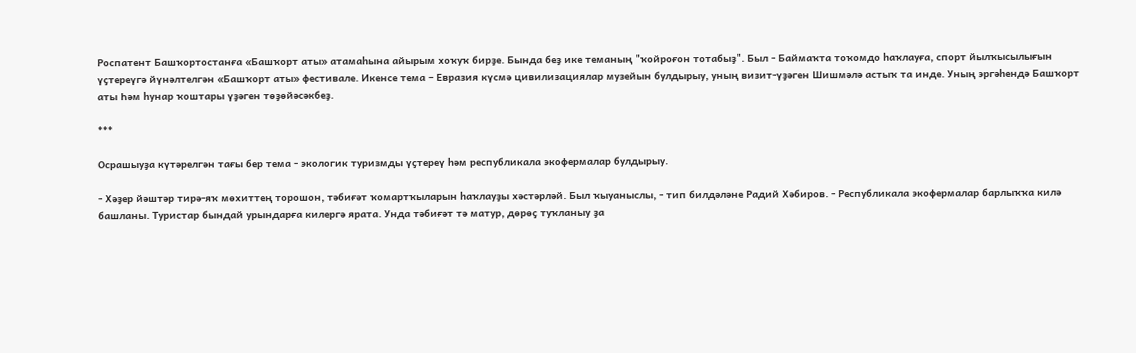Роспатент Башҡортостанға «Башҡорт аты» атамаһына айырым хоҡуҡ бирҙе. Бында беҙ ике теманың "ҡойроғон тотабыҙ". Был - Баймаҡта тоҡомдо һаҡлауға, спорт йылҡысылығын үҫтереүгә йүнәлтелгән «Башҡорт аты» фестивале. Икенсе тема – Евразия күсмә цивилизациялар музейын булдырыу, уның визит-үҙәген Шишмәлә астыҡ та инде. Уның эргәһендә Башҡорт аты Һәм һунар ҡоштары үҙәген төҙөйәсәкбеҙ.

***

Осрашыуҙа күтәрелгән тағы бер тема - экологик туризмды үҫтереү һәм республикала экофермалар булдырыу.

- Хәҙер йәштәр тирә-яҡ мөхиттең торошон, тәбиғәт ҡомартҡыларын һаҡлауҙы хәстәрләй. Был ҡыуаныслы, - тип билдәләне Радий Хәбиров. - Республикала экофермалар барлыҡҡа килә башланы. Туристар бындай урындарға килергә ярата. Унда тәбиғәт тә матур, дөрөҫ туҡланыу ҙа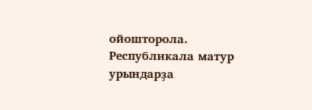ойошторола. Республикала матур урындарҙа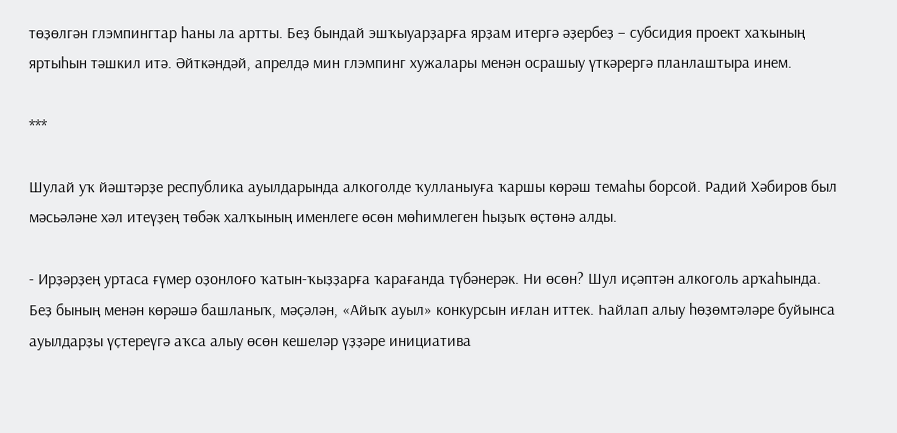төҙөлгән глэмпингтар һаны ла артты. Беҙ бындай эшҡыуарҙарға ярҙам итергә әҙербеҙ – субсидия проект хаҡының яртыһын тәшкил итә. Әйткәндәй, апрелдә мин глэмпинг хужалары менән осрашыу үткәрергә планлаштыра инем.

***

Шулай уҡ йәштәрҙе республика ауылдарында алкоголде ҡулланыуға ҡаршы көрәш темаһы борсой. Радий Хәбиров был мәсьәләне хәл итеүҙең төбәк халҡының именлеге өсөн мөһимлеген һыҙыҡ өҫтөнә алды.

- Ирҙәрҙең уртаса ғүмер оҙонлоғо ҡатын-ҡыҙҙарға ҡарағанда түбәнерәк. Ни өсөн? Шул иҫәптән алкоголь арҡаһында. Беҙ бының менән көрәшә башланыҡ, мәҫәлән, «Айыҡ ауыл» конкурсын иғлан иттек. Һайлап алыу һөҙөмтәләре буйынса ауылдарҙы үҫтереүгә аҡса алыу өсөн кешеләр үҙҙәре инициатива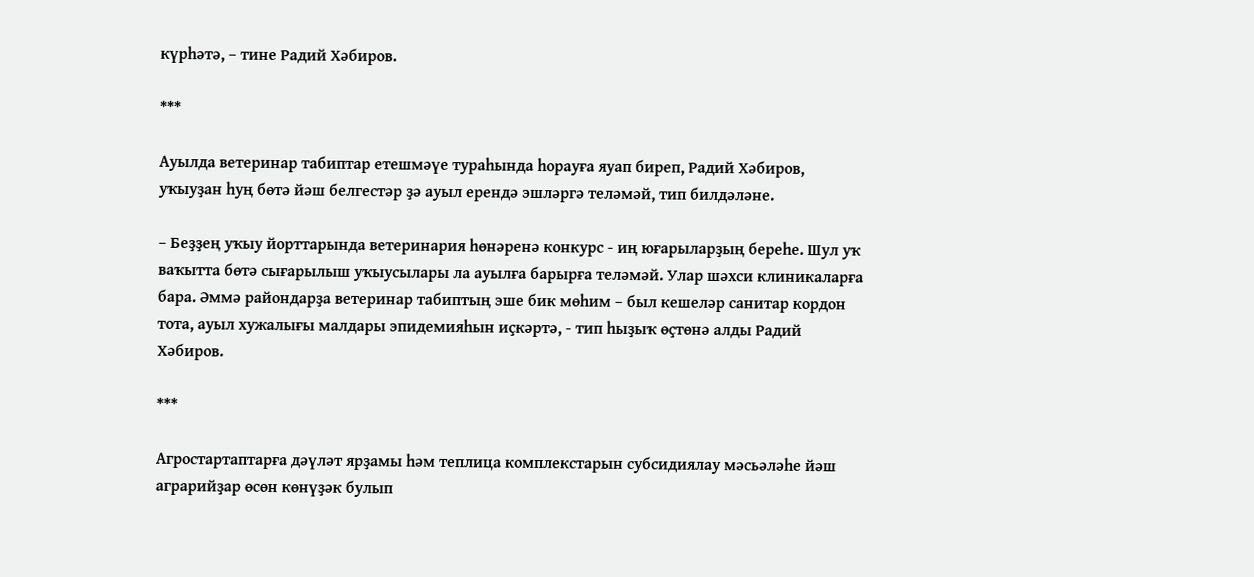күрһәтә, – тине Радий Хәбиров.

***

Ауылда ветеринар табиптар етешмәүе тураһында һорауға яуап биреп, Радий Хәбиров, уҡыуҙан һуң бөтә йәш белгестәр ҙә ауыл ерендә эшләргә теләмәй, тип билдәләне.

– Беҙҙең уҡыу йорттарында ветеринария һөнәренә конкурс - иң юғарыларҙың береһе. Шул уҡ ваҡытта бөтә сығарылыш уҡыусылары ла ауылға барырға теләмәй. Улар шәхси клиникаларға бара. Әммә райондарҙа ветеринар табиптың эше бик мөһим – был кешеләр санитар кордон тота, ауыл хужалығы малдары эпидемияһын иҫкәртә, - тип һыҙыҡ өҫтөнә алды Радий Хәбиров.

***

Агростартаптарға дәүләт ярҙамы һәм теплица комплекстарын субсидиялау мәсьәләһе йәш аграрийҙар өсөн көнүҙәк булып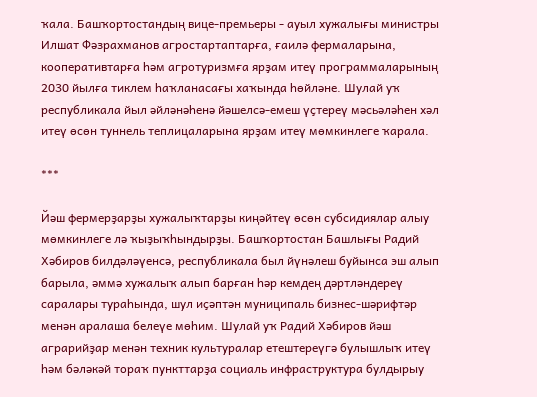ҡала. Башҡортостандың вице-премьеры - ауыл хужалығы министры Илшат Фәзрахманов агростартаптарға, ғаилә фермаларына, кооперативтарға һәм агротуризмға ярҙам итеү программаларының 2030 йылға тиклем һаҡланасағы хаҡында һөйләне. Шулай уҡ республикала йыл әйләнәһенә йәшелсә-емеш үҫтереү мәсьәләһен хәл итеү өсөн туннель теплицаларына ярҙам итеү мөмкинлеге ҡарала.

***

Йәш фермерҙарҙы хужалыҡтарҙы киңәйтеү өсөн субсидиялар алыу мөмкинлеге лә ҡыҙыҡһындырҙы. Башҡортостан Башлығы Радий Хәбиров билдәләүенсә, республикала был йүнәлеш буйынса эш алып барыла, әммә хужалыҡ алып барған һәр кемдең дәртләндереү саралары тураһында, шул иҫәптән муниципаль бизнес-шәрифтәр менән аралаша белеүе мөһим. Шулай уҡ Радий Хәбиров йәш аграрийҙар менән техник культуралар етештереүгә булышлыҡ итеү һәм бәләкәй тораҡ пункттарҙа социаль инфраструктура булдырыу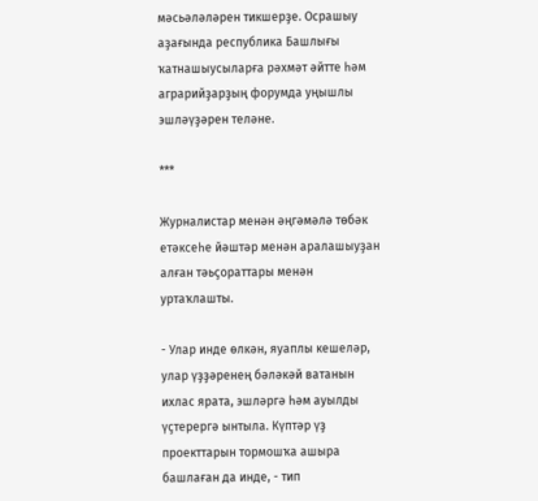мәсьәләләрен тикшерҙе. Осрашыу аҙағында республика Башлығы ҡатнашыусыларға рәхмәт әйтте һәм аграрийҙарҙың форумда уңышлы эшләүҙәрен теләне.

***

Журналистар менән әңгәмәлә төбәк етәксеһе йәштәр менән аралашыуҙан алған тәьҫораттары менән уртаҡлашты.

- Улар инде өлкән, яуаплы кешеләр, улар үҙҙәренең бәләкәй ватанын ихлас ярата, эшләргә һәм ауылды үҫтерергә ынтыла. Күптәр үҙ проекттарын тормошҡа ашыра башлаған да инде, - тип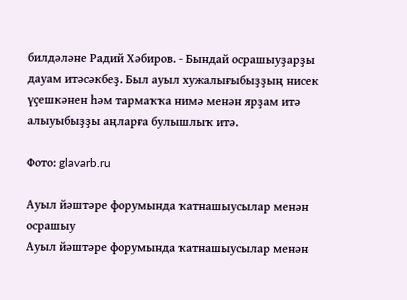билдәләне Радий Хәбиров. - Бындай осрашыуҙарҙы дауам итәсәкбеҙ. Был ауыл хужалығыбыҙҙың нисек үҫешкәнен һәм тармаҡҡа нимә менән ярҙам итә алыуыбыҙҙы аңларға булышлыҡ итә.

Фото: glavarb.ru

Ауыл йәштәре форумында ҡатнашыусылар менән осрашыу
Ауыл йәштәре форумында ҡатнашыусылар менән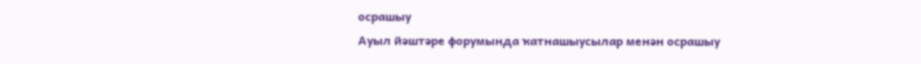осрашыу
Ауыл йәштәре форумында ҡатнашыусылар менән осрашыу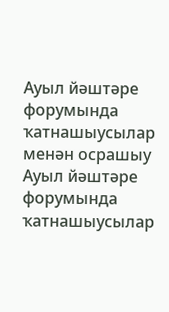Ауыл йәштәре форумында ҡатнашыусылар менән осрашыу
Ауыл йәштәре форумында ҡатнашыусылар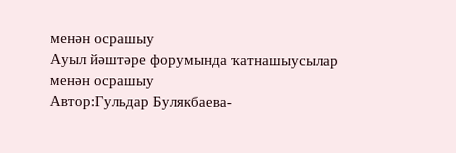менән осрашыу
Ауыл йәштәре форумында ҡатнашыусылар менән осрашыу
Автор:Гульдар Булякбаева-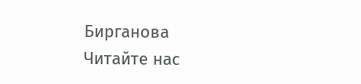Бирганова
Читайте нас